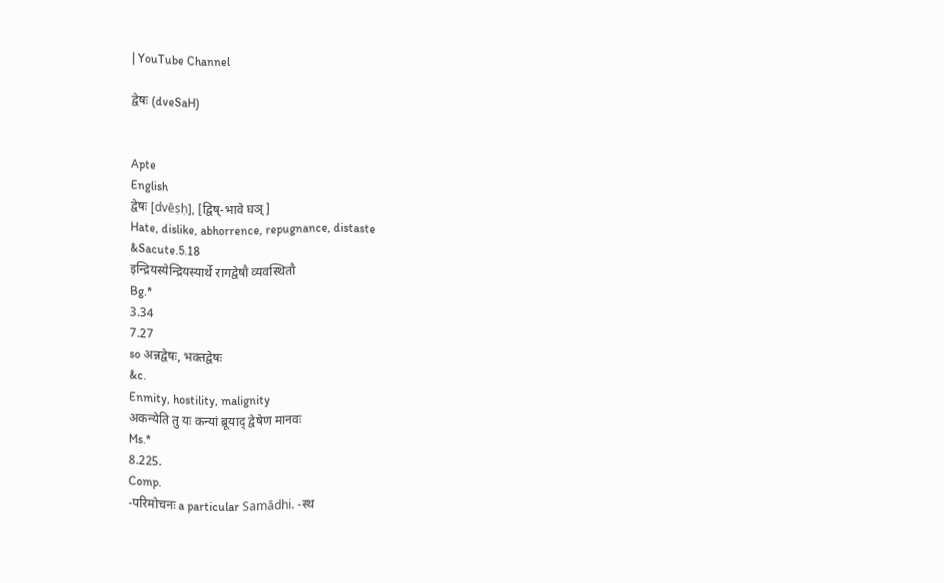| YouTube Channel

द्वेषः (dveSaH)


Apte
English
द्वेषः [dvēṣḥ], [द्विष्-भावे घञ्]
Hate, dislike, abhorrence, repugnance, distaste
&Sacute.5.18
इन्द्रियस्येन्द्रियस्यार्थे रागद्वेषौ व्यवस्थितौ
Bg.*
3.34
7.27
so अन्नद्वेषः, भक्तद्वेषः
&c.
Enmity, hostility, malignity
अकन्येति तु यः कन्यां ब्रूयाद् द्वेषेण मानवः
Ms.*
8.225.
Comp.
-परिमोचनः a particular Samādhi. -स्थ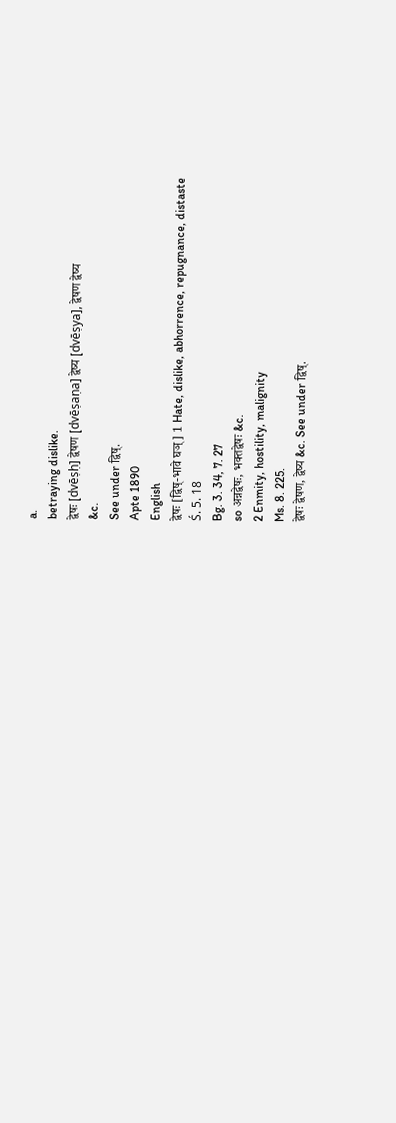a.
betraying dislike.
द्वेषः [dvēṣḥ] द्वेषण [dvēṣaṇa] द्वेष्य [dvēṣya], द्वेषण द्वेष्य
&c.
See under द्विष्.
Apte 1890
English
द्वेषः [द्विष्-भावे घञ्] 1 Hate, dislike, abhorrence, repugnance, distaste
Ś. 5. 18
Bg. 3. 34, 7. 27
so अन्नद्वेषः, भक्तद्वेषः &c.
2 Enmity, hostility, malignity
Ms. 8. 225.
द्वेषः द्वेषण, द्वेष्य &c. See under द्विष्.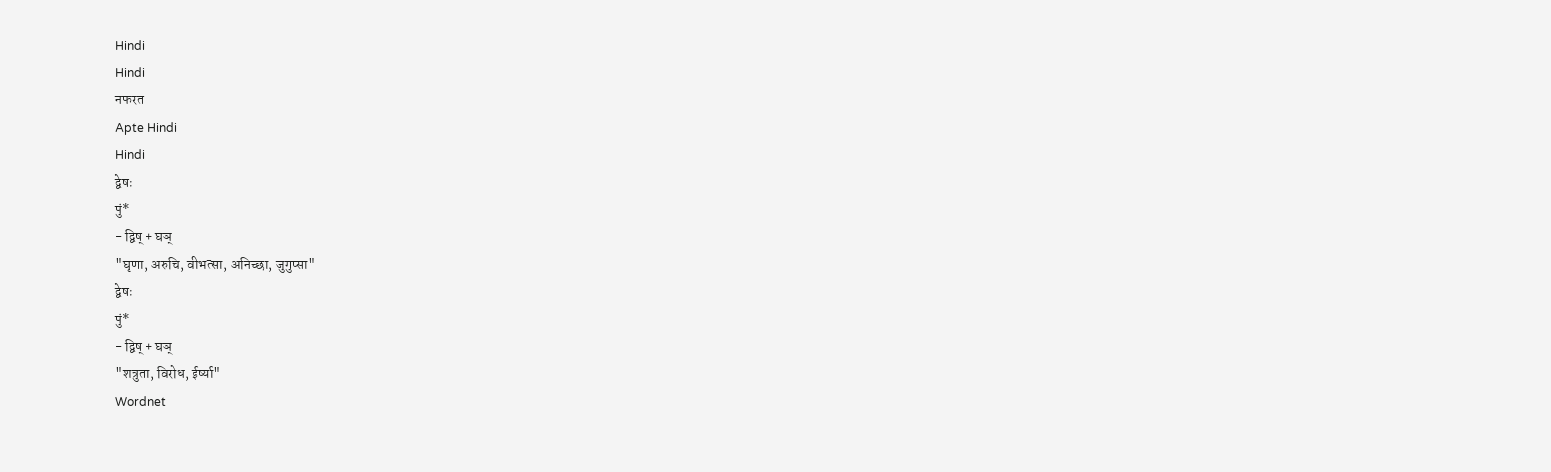Hindi
Hindi
नफरत
Apte Hindi
Hindi
द्वेषः
पुं*
- द्विष् + घञ्
"घृणा, अरुचि, वीभत्सा, अनिच्छा, जुगुप्सा"
द्वेषः
पुं*
- द्विष् + घञ्
"शत्रुता, विरोध, ईर्ष्या"
Wordnet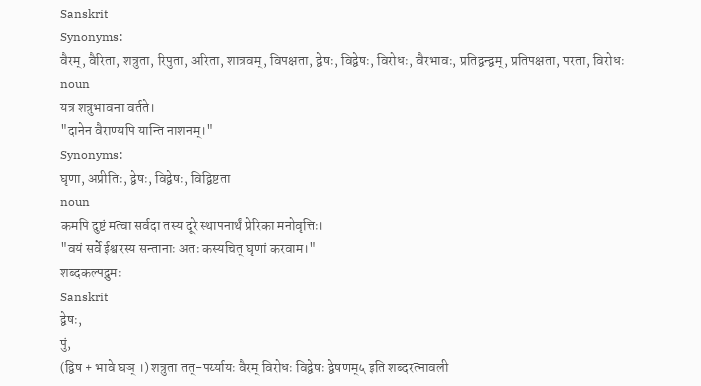Sanskrit
Synonyms:
वैरम्, वैरिता, शत्रुता, रिपुता, अरिता, शात्रवम्, विपक्षता, द्वेषः, विद्वेषः, विरोधः, वैरभावः, प्रतिद्वन्द्वम्, प्रतिपक्षता, परता, विरोधः
noun
यत्र शत्रुभावना वर्तते।
"दानेन वैराण्यपि यान्ति नाशनम्।"
Synonyms:
घृणा, अप्रीतिः, द्वेषः, विद्वेषः, विद्विष्टता
noun
कमपि दुष्टं मत्वा सर्वदा तस्य दूरे स्थापनार्थं प्रेरिका मनोवृत्तिः।
"वयं सर्वे ईश्वरस्य सन्तानाः अतः कस्यचित् घृणां करवाम।"
शब्दकल्पद्रुमः
Sanskrit
द्वेषः,
पुं,
(द्विष + भावे घञ् ।) शत्रुता तत्-पर्य्यायः वैरम् विरोधः विद्वेषः द्वेषणम्५ इति शब्दरत्नावली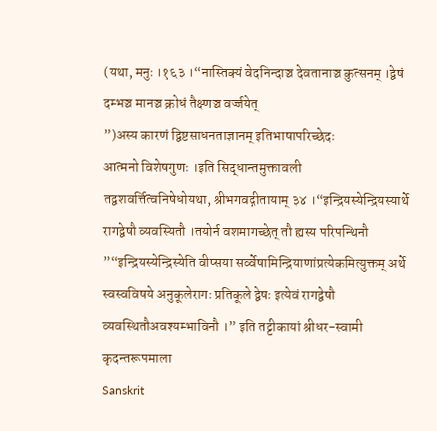(यथा, मनुः ।१६३ ।“नास्तिक्यं वेदनिन्दाञ्च देवतानाञ्च कुत्सनम् ।द्वेषं दम्भञ्च मानञ्च क्रोधं तैक्ष्णञ्च वर्ज्जयेत्
”)अस्य कारणं द्विष्टसाधनताज्ञानम् इतिभाषापरिच्छेदः
आत्मनो विशेषगुणः ।इति सिद्धान्तमुक्तावली
तद्वशवर्त्तित्वनिषेधोयथा, श्रीभगवद्गीतायाम् ३४ ।“इन्द्रियस्येन्द्रियस्यार्थे रागद्वेषौ व्यवस्यितौ ।तयोर्न वशमागच्छेत् तौ ह्यस्य परिपन्थिनौ
”“इन्द्रियस्येन्द्रिस्येति वीप्सया सर्व्वेषामिन्द्रियाणांप्रत्येकमित्युक्तम् अर्थे स्वस्वविषये अनुकूलेरागः प्रतिकूले द्वेषः इत्येवं रागद्वेषौ व्यवस्थितौअवश्यम्भाविनौ ।” इति तट्टीकायां श्रीधर-स्वामी
कृदन्तरूपमाला
Sanskrit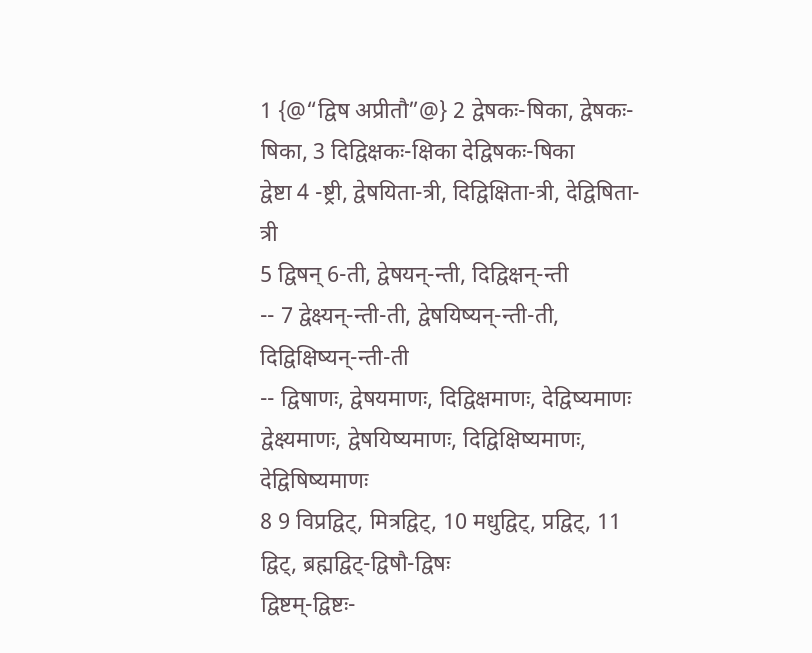1 {@“द्विष अप्रीतौ”@} 2 द्वेषकः-षिका, द्वेषकः-षिका, 3 दिद्विक्षकः-क्षिका देद्विषकः-षिका
द्वेष्टा 4 -ष्ट्री, द्वेषयिता-त्री, दिद्विक्षिता-त्री, देद्विषिता-त्री
5 द्विषन् 6-ती, द्वेषयन्-न्ती, दिद्विक्षन्-न्ती
-- 7 द्वेक्ष्यन्-न्ती-ती, द्वेषयिष्यन्-न्ती-ती, दिद्विक्षिष्यन्-न्ती-ती
-- द्विषाणः, द्वेषयमाणः, दिद्विक्षमाणः, देद्विष्यमाणः
द्वेक्ष्यमाणः, द्वेषयिष्यमाणः, दिद्विक्षिष्यमाणः, देद्विषिष्यमाणः
8 9 विप्रद्विट्, मित्रद्विट्, 10 मधुद्विट्, प्रद्विट्, 11 द्विट्, ब्रह्मद्विट्-द्विषौ-द्विषः
द्विष्टम्-द्विष्टः-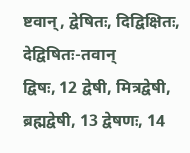ष्टवान्, द्वेषितः, दिद्विक्षितः, देद्विषितः-तवान्
द्विषः, 12 द्वेषी, मित्रद्वेषी, ब्रह्मद्वेषी, 13 द्वेषणः, 14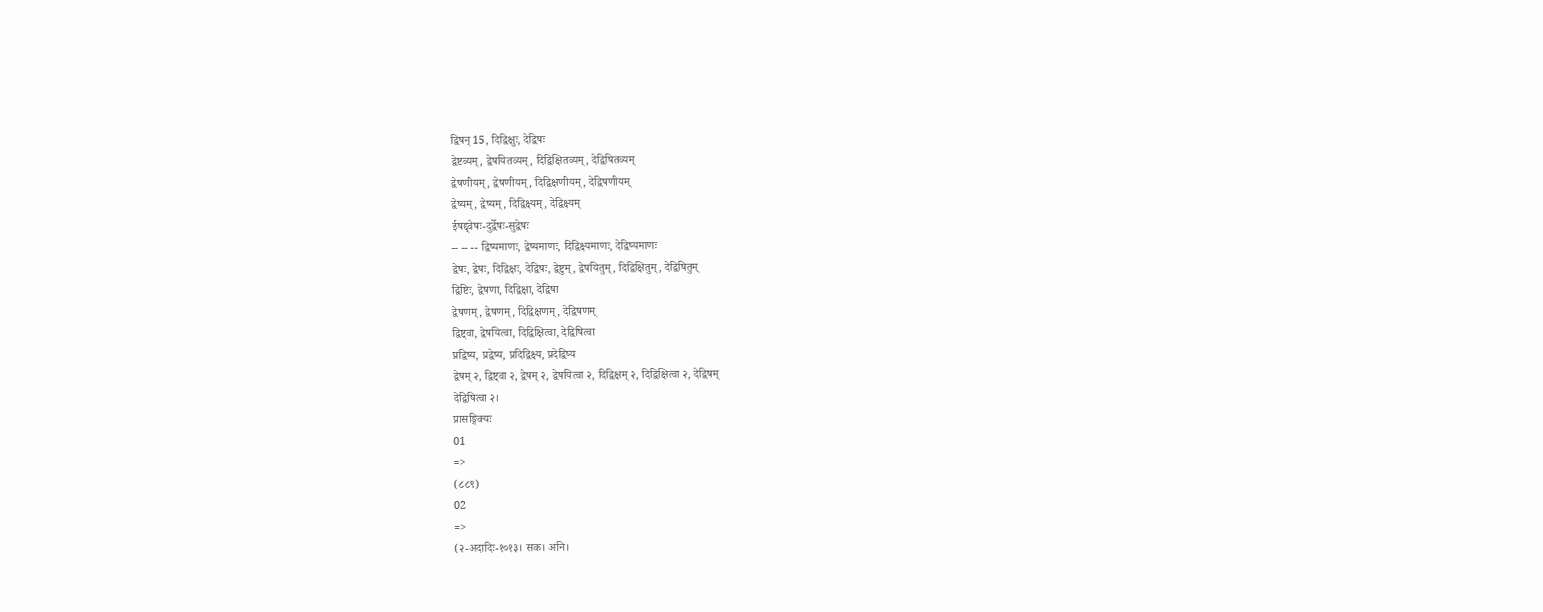द्विषन् 15, दिद्विक्षुः, देद्विषः
द्वेष्टव्यम्, द्वेषयितव्यम्, दिद्विक्षितव्यम्, देद्विषितव्यम्
द्वेषणीयम्, द्वेषणीयम्, दिद्विक्षणीयम्, देद्विषणीयम्
द्वेष्यम्, द्वेष्यम्, दिद्विक्ष्यम्, देद्विक्ष्यम्
ईषद्द्वेषः-दुर्द्वेषः-सुद्वेषः
-- -- -- द्विष्यमाणः, द्वेष्यमाणः, दिद्विक्ष्यमाणः, देद्विष्यमाणः
द्वेषः, द्वेषः, दिद्विक्षः, देद्विषः, द्वेष्टुम्, द्वेषयितुम्, दिद्विक्षितुम्, देद्विषितुम्
द्विष्टिः, द्वेषणा, दिद्विक्षा, देद्विषा
द्वेषणम्, द्वेषणम्, दिद्विक्षणम्, देद्विषणम्
द्विष्ट्वा, द्वेषयित्वा, दिद्विक्षित्वा, देद्विषित्वा
प्रद्विष्य, प्रद्वेष्य, प्रदिद्विक्ष्य, प्रदेद्विष्य
द्वेषम् २, द्विष्ट्वा २, द्वेषम् २, द्वेषयित्वा २, दिद्विक्षम् २, दिद्विक्षित्वा २, देद्विषम्
देद्विषित्वा २।
प्रासङ्गिक्यः
01
=>
(८८९)
02
=>
(२-अदादिः-१०१३। सक। अनि।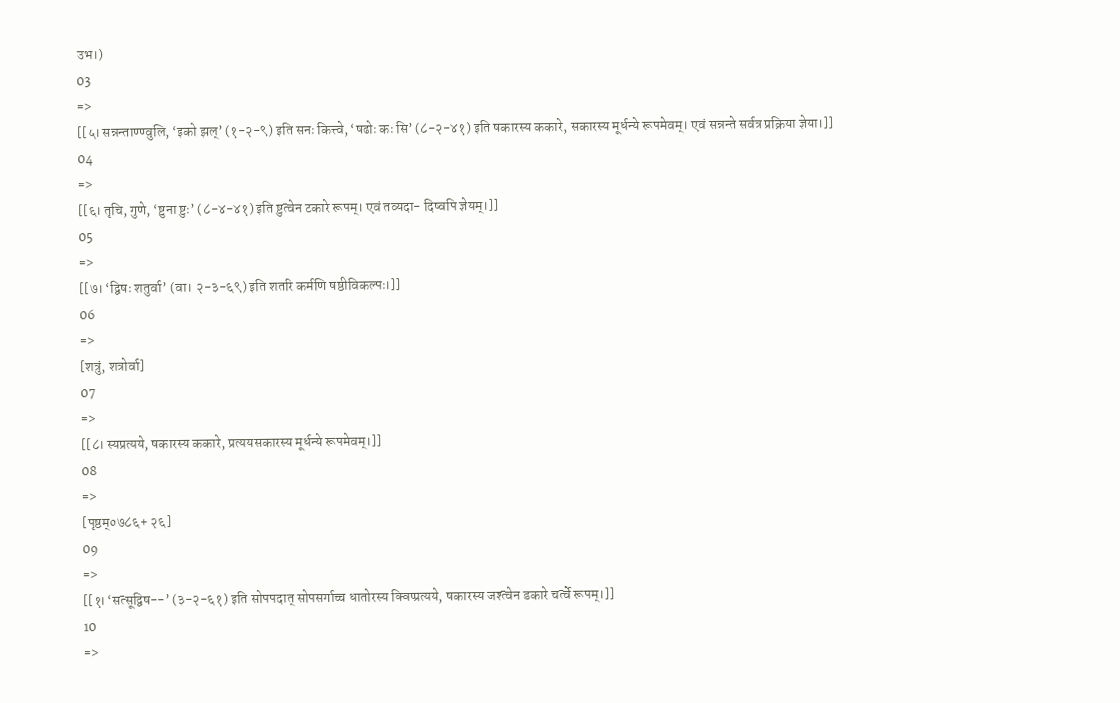उभ।)
03
=>
[[५। सन्नन्ताण्ण्वुलि, ‘इको झल्’ (१-२-९) इति सनः कित्त्वे, ‘षढोः कः सि’ (८-२-४१) इति षकारस्य ककारे, सकारस्य मूर्धन्ये रूपमेवम्। एवं सन्नन्ते सर्वत्र प्रक्रिया ज्ञेया।]]
04
=>
[[६। तृचि, गुणे, ‘ष्टुना ष्टुः’ (८-४-४१) इति ष्टुत्वेन टकारे रूपम्। एवं तव्यदा- दिष्वपि ज्ञेयम्।]]
05
=>
[[७। ‘द्विषः शतुर्वा’ (वा। २-३-६९) इति शतरि कर्मणि षष्ठीविकल्पः।]]
06
=>
[शत्रुं, शत्रोर्वा]
07
=>
[[८। स्यप्रत्यये, षकारस्य ककारे, प्रत्ययसकारस्य मूर्धन्ये रूपमेवम्।]]
08
=>
[पृष्ठम्०७८६+ २६]
09
=>
[[१। ‘सत्सूद्विष--’ (३-२-६१) इति सोपपदात् सोपसर्गाच्च धातोरस्य क्विप्प्रत्यये, षकारस्य जश्त्वेन डकारे चर्त्वे रूपम्।]]
10
=>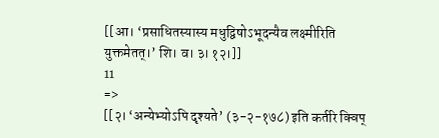[[आ। ‘प्रसाधितस्यास्य मधुद्विषोऽभूदन्यैव लक्ष्मीरिति युक्तमेतत्।’ शि। व। ३। १२।]]
11
=>
[[२। ‘अन्येभ्योऽपि दृश्यते’ (३-२-१७८) इति कर्तरि क्विप्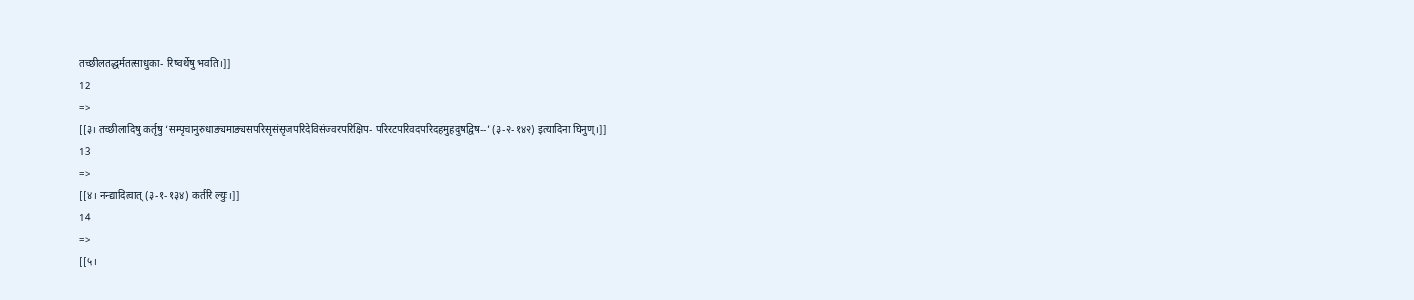तच्छीलतद्धर्मतत्साधुका- रिष्वर्थेषु भवति।]]
12
=>
[[३। तच्छीलादिषु कर्तृषु ‘सम्पृचानुरुधाङ्यमाङ्यसपरिसृसंसृजपरिदेविसंज्वरपरिक्षिप- परिरटपरिवदपरिदहमुहदुषद्विष--’ (३-२-१४२) इत्यादिना घिनुण्।]]
13
=>
[[४। नन्द्यादित्वात् (३-१-१३४) कर्तरि ल्युः।]]
14
=>
[[५।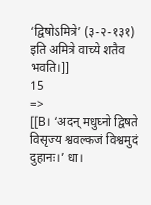‘द्विषोऽमित्रे’ (३-२-१३१) इति अमित्रे वाच्ये शतैव भवति।]]
15
=>
[[B। ‘अदन् मधुघ्नो द्विषते विसृज्य श्ववल्कजं विश्वमुदं दुहानः।’ धा।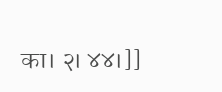का। २। ४४।]]